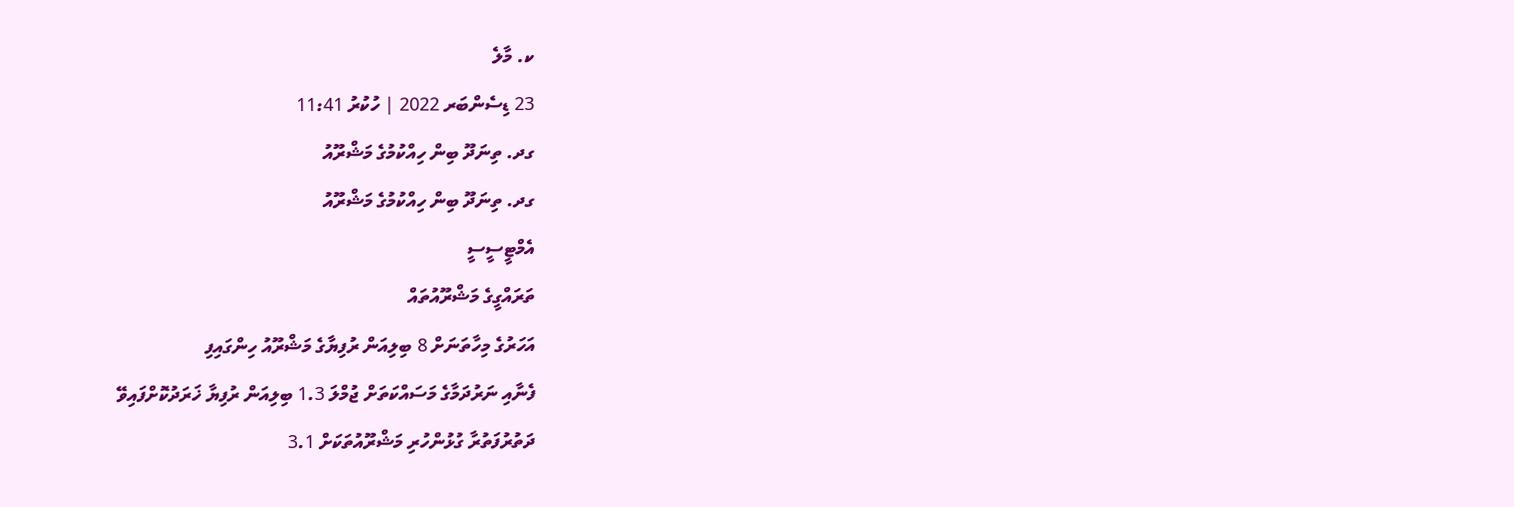ކ. މާލެ
23 ޑިސެންބަރ 2022 | ހުކުރު 11:41
ގދ. ތިނަދޫ ބިން ހިއްކުމުގެ މަޝްރޫއު
ގދ. ތިނަދޫ ބިން ހިއްކުމުގެ މަޝްރޫއު
އެމްޓީސީސީ
ތަރައްގީގެ މަޝްރޫއުތައް
އަހަރުގެ މިހާތަނަށް 8 ބިލިއަން ރުފިޔާގެ މަޝްރޫއު ހިންގައިފި
ފެނާއި ނަރުދަމާގެ މަސައްކަތަށް ޖުމްލަ 1.3 ބިލިއަން ރުފިޔާ ޚަރަދުކޮށްފައިވޭ
ދަތުރުފަތުރާ ގުޅުންހުރި މަޝްރޫއުތަކަށް 3.1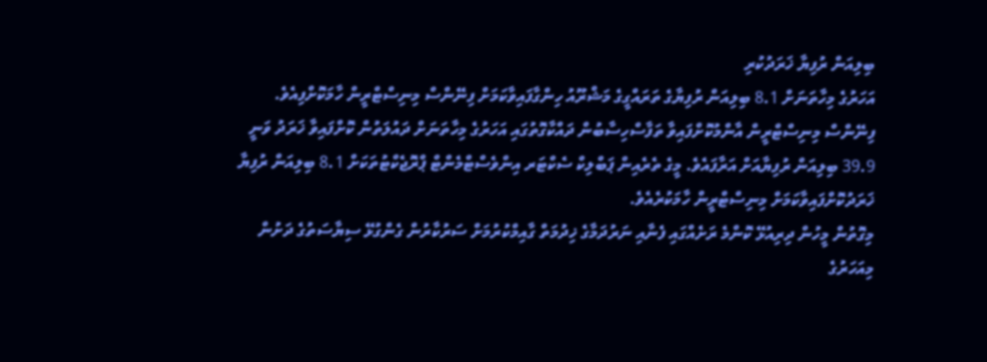ބިލިއަން ރުފިޔާ ޚަރަދުކުރި
އަހަރުގެ މިހާތަނަށް 8.1 ބިލިއަން ރުފިޔާގެ ތަރައްގީގެ މަޝްރޫއު ހިންގާފައިވާކަމަށް ފިނޭންސް މިނިސްޓްރީން ހާމަކޮށްފިއެވެ.
ފިނޭންސް މިނިސްޓްރީން އާންމުކޮށްފައިވާ ތަފާސްހިސާބުން ދައްކާގޮތުގައި އަހަރުގެ މިހާތަނަށް ދައުލަތުން ކޮށްފައިވާ ޚަރަދު ވަނީ 39.9 ބިލިއަން ރުފިޔާއަށް އަރާފައެވެ. މީގެ ތެރެއިން ޕަބްލިކް ސެކްޓަރ އިންވެސްޓްމެންޓް ޕްރޮޖެކްޓުތަކަށް 8.1 ބިލިއަން ރުފިޔާ ޚަރަދުކޮށްފައިވާކަމަށް މިނިސްޓްރީން ހާމަކުރެއެވެ.
މިގޮތުން މީހުން ދިރިއުޅޭ ކޮންމެ ރަށެއްގައި ފެނާއި ނަރުދަމާގެ ޚިދުމަތް ގާއިމްކުރުމަށް ސަރުކާރުން ގެންގުޅޭ ސިޔާސަތުގެ ދަށުން މިއަހަރުގެ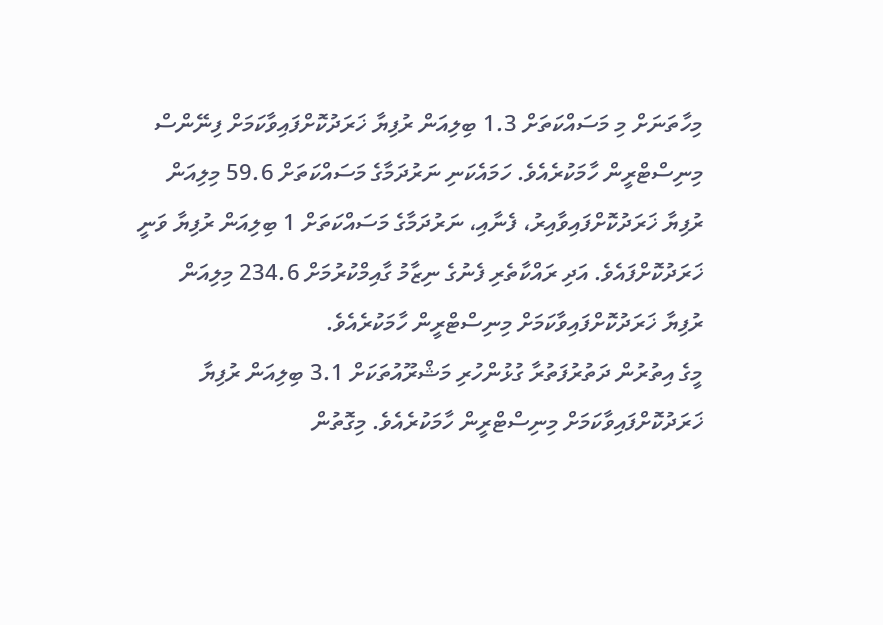މިހާތަނަށް މި މަސައްކަތަށް 1.3 ބިލިއަން ރުފިޔާ ޚަރަދުކޮށްފައިވާކަމަށް ފިނޭންސް މިނިސްޓްރީން ހާމަކުރެއެވެ. ހަމައެކަނި ނަރުދަމާގެ މަސައްކަތަށް 59.6 މިލިއަން ރުފިޔާ ޚަރަދުކޮށްފައިވާއިރު، ފެނާއި، ނަރުދަމާގެ މަސައްކަތަށް 1 ބިލިއަން ރުފިޔާ ވަނީ ޚަރަދުކޮށްފައެވެ. އަދި ރައްކާތެރި ފެނުގެ ނިޒާމު ގާއިމްކުރުމަށް 234.6 މިލިއަން ރުފިޔާ ޚަރަދުކޮށްފައިވާކަމަށް މިނިސްޓްރީން ހާމަކުރެއެވެ.
މީގެ އިތުރުން ދަތުރުފަތުރާ ގުޅުންހުރި މަޝްރޫއުތަކަށް 3.1 ބިލިއަން ރުފިޔާ ޚަރަދުކޮށްފައިވާކަމަށް މިނިސްޓްރީން ހާމަކުރެއެވެ. މިގޮތުން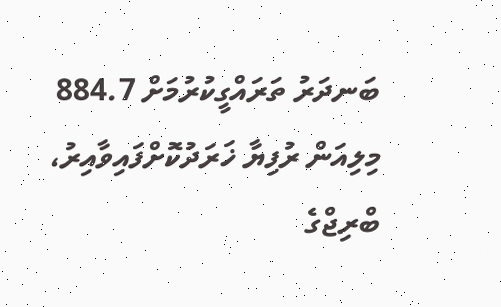ބަނދަރު ތަރައްގީކުރުމަށް 884.7 މިލިއަން ރުފިޔާ ޚަރަދުކޮށްފައިވާއިރު، ބްރިޖްގެ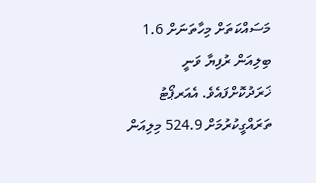މަސައްކަތަށް މިހާތަނަށް 1.6 ބިލިއަން ރުފިޔާ ވަނީ ޚަރަދުކޮށްފައެވެ. އެއަރޕޯޓު ތަރައްގީކުރުމަށް 524.9 މިލިއަން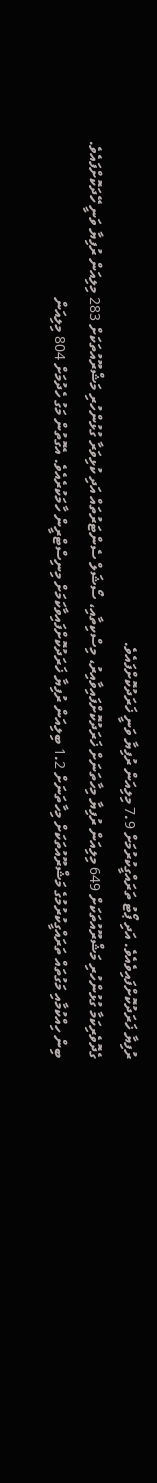ރުފިޔާ ޚަރަދުކޮށްފައިވެއެވެ. އަދި ޕޯޓު ތަރައްގީކުރުމަށް 7.9 މިލިއަން ރުފިޔާ ވަނީ ޚަރަދުކޮށްފައެވެ.
ގެދޮވެރިކަމާ ގުޅުންހުރި މަޝްރޫއުތަކަށް 649 މިލިއަން ރުފިޔާ މިހާތަނަށް ޚަރަދުކޮށްފައިވާއިރު، މިސްކިތާއި، ސޯޝަލް ސެންޓަރުތައް އަދި ކުޅިވަރާ ގުޅުންހުރި މަޝްރޫއުތަކަށް 283 މިލިއަން ރުފިޔާ ވަނީ ހޭދަކޮށްފައެވެ.
ބިން ހިއްކުމާއި މަގުތައް ތަރައްގީކުރުމުގެ މަޝްރޫއުތަކަށް މިހާތަނަށް 1.2 ބިލިއަން ރުފިޔާ ޚަރަދުކޮށްފައިވާކަމަށް މިނިސްޓްރީން ހާމަކުރެއެވެ. އެގޮތުން މަގު ހެދުމަށް 804 މިލިއަން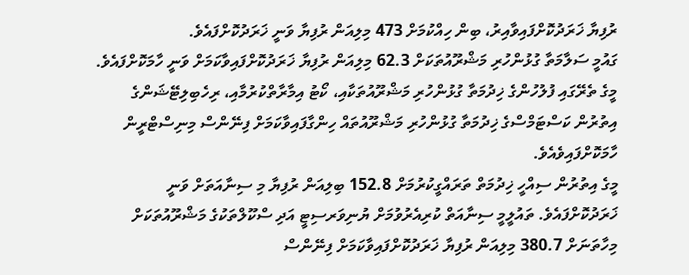ރުފިޔާ ޚަރަދުކޮށްފައިވާއިރު، ބިން ހިއްކުމަށް 473 މިލިއަން ރުފިޔާ ވަނީ ޚަރަދުކޮށްފައެވެ.
ގައުމީ ސަލާމަތާ ގުޅުންހުރި މަޝްރޫއުތަކަށް 62.3 މިލިއަން ރުފިޔާ ޚަރަދުކޮށްފައިވާކަމަށް ވަނީ ހާމަކޮށްފައެވެ. މީގެ ތެރޭގައި ފުލުހުންގެ ޚިދުމަތާ ގުޅުންހުރި މަޝްރޫއުތަކާއި، ކޯޓު އިމާރާތްކުރުމާއި، ރިހެބިލިޓޭޝަންގެ އިތުރުން ކަސްޓަމްސްގެ ޚިދުމަތާ ގުޅުންހުރި މަޝްރޫއުތައް ހިންގާފައިވާކަމަށް ފިނޭންސް މިނިސްޓްރީން ހާމަކޮށްފައިވެއެވެ.
މީގެ އިތުރުން ސިއްހީ ޚިދުމަތް ތަރައްގީކުރުމަށް 152.8 ބިލިއަން ރުފިޔާ މި ސިނާއަތަށް ވަނީ ޚަރަދުކޮށްފައެވެ. ތައުލީމީ ސިނާއަތް ކުރިއެރުވުމަށް ޔުނިވަރސިޓީ އަދި ސްކޫލްތަކުގެ މަޝްރޫއުތަކަށް މިހާތަނަށް 380.7 މިލިއަން ރުފިޔާ ޚަރަދުކޮށްފައިވާކަމަށް ފިނޭންސް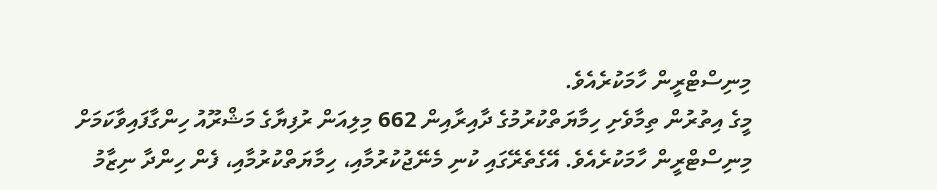މިނިސްޓްރީން ހާމަކުރެއެވެ.
މީގެ އިތުރުން ތިމާވެށި ހިމާޔަތްކުރުމުގެ ދާއިރާއިން 662 މިލިއަން ރުފިޔާގެ މަޝްރޫއު ހިންގާފައިވާކަމަށް މިނިސްޓްރީން ހާމަކުރެއެވެ. އޭގެތެރޭގައި ކުނި މެނޭޖުކުރުމާއި، ހިމާޔަތްކުރުމާއި، ފެން ހިންދާ ނިޒާމު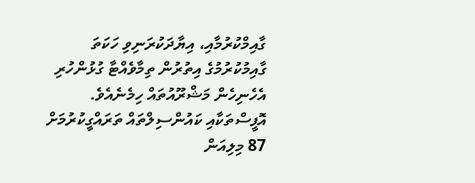ގާއިމްކުރުމާއި، އިޔާދަކުރަނިވި ހަކަތަ ގާއިމުކުރުމުގެ އިތުރުން ތިމާވެއްޓާ ގުޅުންހުރި އެހެނިހެން މަޝްރޫއުތައް ހިމެނެއެވެ.
އޮފީސްތަކާއި ކައުންސިލްތައް ތަރައްގީކުރުމަށް 87 މިލިއަން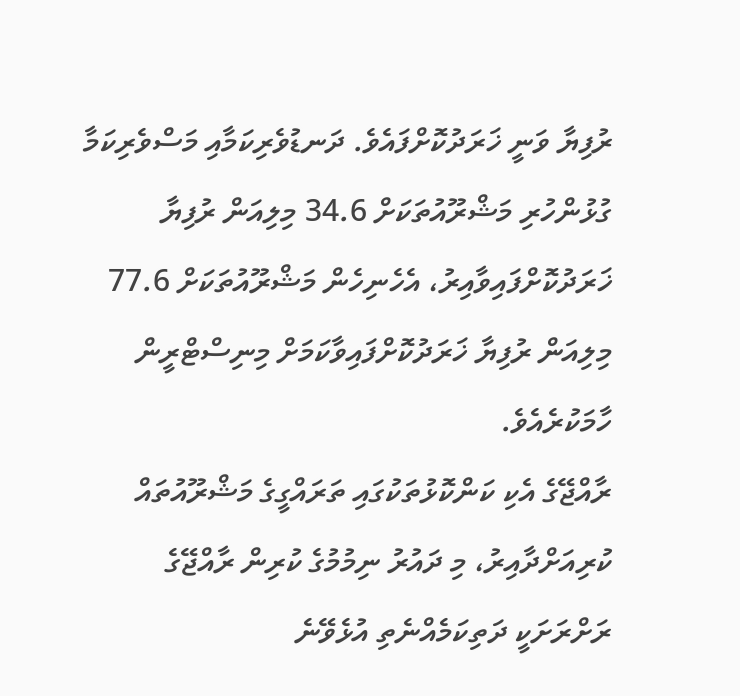ރުފިޔާ ވަނީ ޚަރަދުކޮށްފައެވެ. ދަނޑުވެރިކަމާއި މަސްވެރިކަމާ ގުޅުންހުރި މަޝްރޫއުތަކަށް 34.6 މިލިއަން ރުފިޔާ ޚަރަދުކޮށްފައިވާއިރު، އެހެނިހެން މަޝްރޫއުތަކަށް 77.6 މިލިއަން ރުފިޔާ ޚަރަދުކޮށްފައިވާކަމަށް މިނިސްޓްރީން ހާމަކުރެއެވެ.
ރާއްޖޭގެ އެކި ކަންކޮޅުތަކުގައި ތަރައްގީގެ މަޝްރޫއުތައް ކުރިއަށްދާއިރު، މި ދައުރު ނިމުމުގެ ކުރިން ރާއްޖޭގެ ރަށްރަށަކީ ދަތިކަމެއްނެތި އުޅެވޭނެ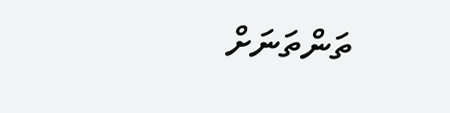ތަންތަނަށް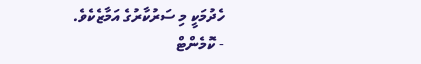ހެދުމަކީ މި ސަރުކާރުގެ އަމާޒެކެވެ.
- ކޮމެންޓް